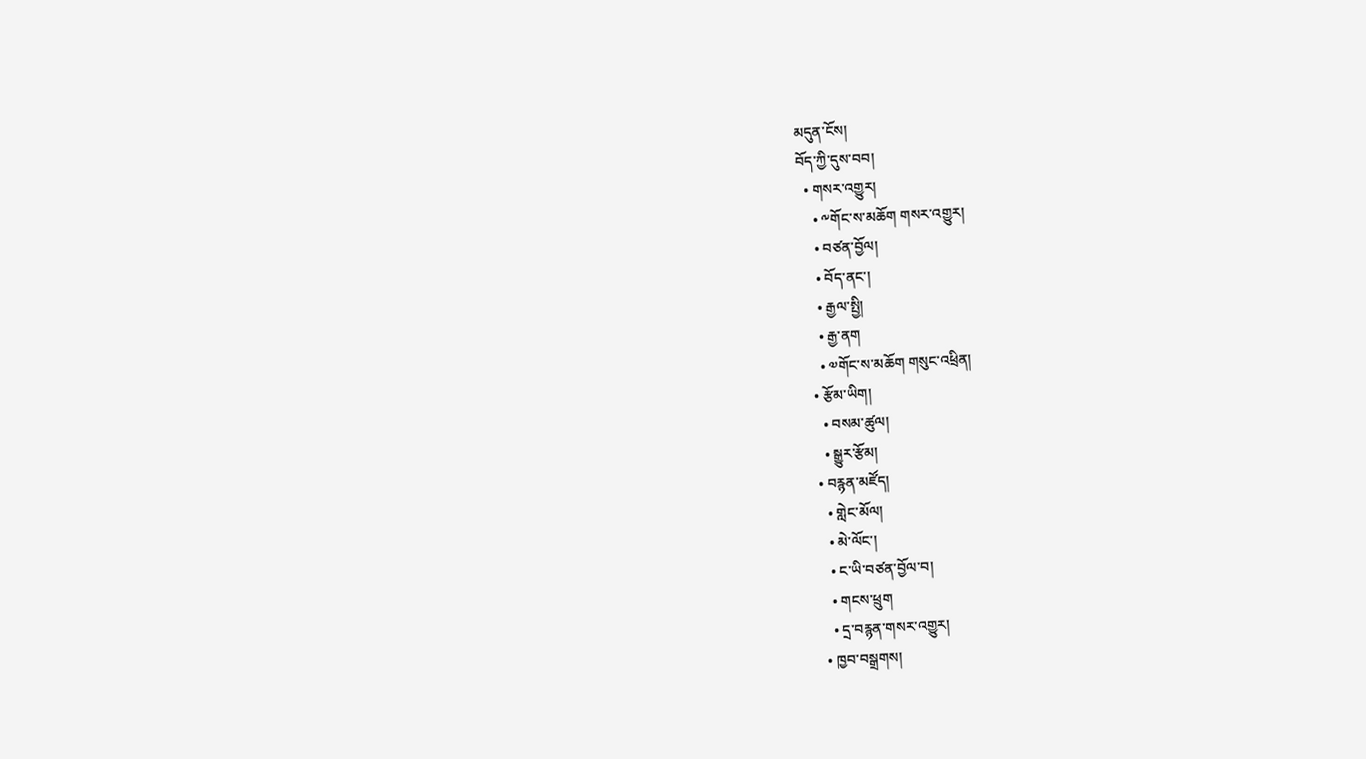མདུན་ངོས།
བོད་ཀྱི་དུས་བབ།
  • གསར་འགྱུར།
    • ༸གོང་ས་མཆོག གསར་འགྱུར།
    • བཙན་བྱོལ།
    • བོད་ནང་།
    • རྒྱལ་སྤྱི།
    • རྒྱ་ནག
    • ༧གོང་ས་མཆོག གསུང་འཕྲིན།
  • རྩོམ་ཡིག།
    • བསམ་ཚུལ།
    • སྒྱུར་རྩོམ།
  • བརྙན་མཛོད།
    • གླེང་མོལ།
    • མེ་ལོང་།
    • ང་ཡི་བཙན་བྱོལ་བ།
    • གངས་ཕྲུག
    • དྲ་བརྙན་གསར་འགྱུར།
  • ཁྱབ་བསྒྲགས།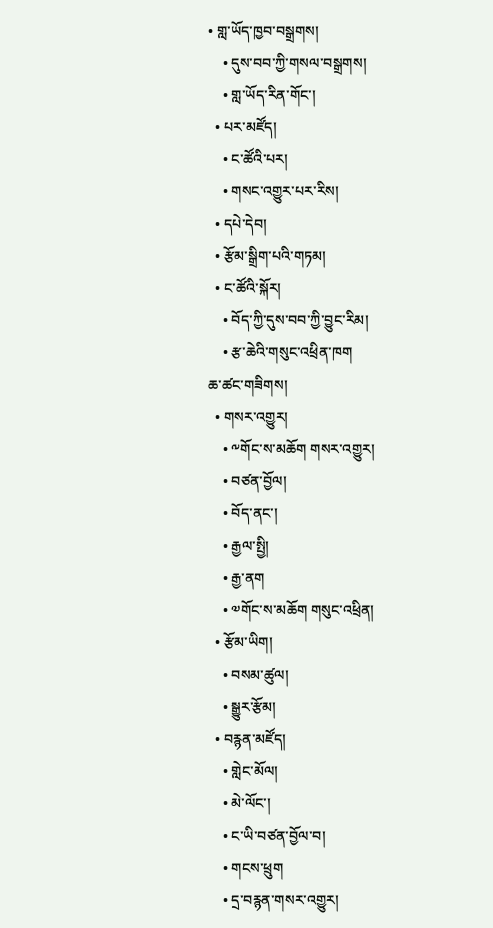• གླ་ཡོད་ཁྱབ་བསྒྲགས།
    • དུས་བབ་ཀྱི་གསལ་བསྒྲགས།
    • གླ་ཡོད་རིན་གོང་།
  • པར་མཛོད།
    • ང་ཚོའི་པར།
    • གསང་འགྱུར་པར་རིས།
  • དཔེ་དེབ།
  • རྩོམ་སྒྲིག་པའི་གཏམ།
  • ང་ཚོའི་སྐོར།
    • བོད་ཀྱི་དུས་བབ་ཀྱི་བྱུང་རིམ།
    • རྩ་ཆེའི་གསུང་འཕྲིན་ཁག
ཆ་ཚང་གཟིགས།
  • གསར་འགྱུར།
    • ༸གོང་ས་མཆོག གསར་འགྱུར།
    • བཙན་བྱོལ།
    • བོད་ནང་།
    • རྒྱལ་སྤྱི།
    • རྒྱ་ནག
    • ༧གོང་ས་མཆོག གསུང་འཕྲིན།
  • རྩོམ་ཡིག།
    • བསམ་ཚུལ།
    • སྒྱུར་རྩོམ།
  • བརྙན་མཛོད།
    • གླེང་མོལ།
    • མེ་ལོང་།
    • ང་ཡི་བཙན་བྱོལ་བ།
    • གངས་ཕྲུག
    • དྲ་བརྙན་གསར་འགྱུར།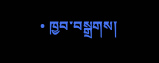• ཁྱབ་བསྒྲགས།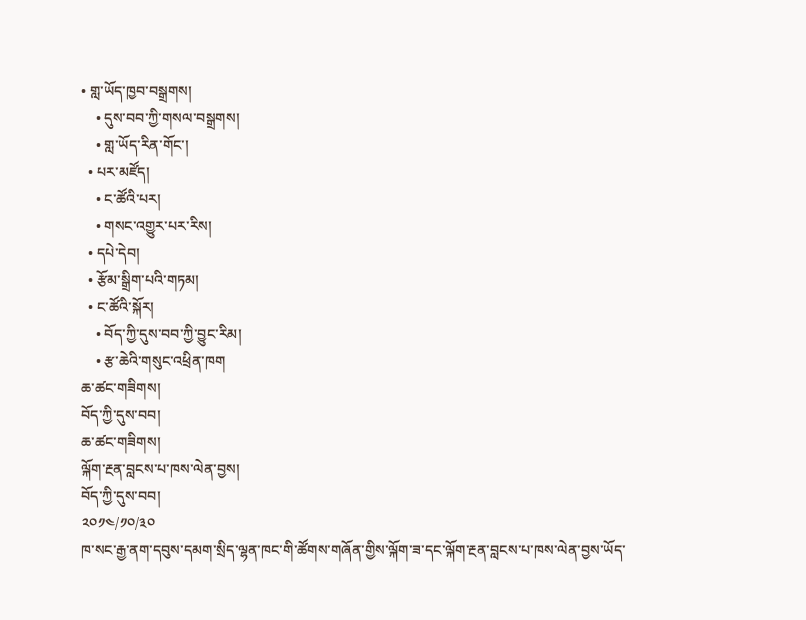• གླ་ཡོད་ཁྱབ་བསྒྲགས།
    • དུས་བབ་ཀྱི་གསལ་བསྒྲགས།
    • གླ་ཡོད་རིན་གོང་།
  • པར་མཛོད།
    • ང་ཚོའི་པར།
    • གསང་འགྱུར་པར་རིས།
  • དཔེ་དེབ།
  • རྩོམ་སྒྲིག་པའི་གཏམ།
  • ང་ཚོའི་སྐོར།
    • བོད་ཀྱི་དུས་བབ་ཀྱི་བྱུང་རིམ།
    • རྩ་ཆེའི་གསུང་འཕྲིན་ཁག
ཆ་ཚང་གཟིགས།
བོད་ཀྱི་དུས་བབ།
ཆ་ཚང་གཟིགས།
ལྐོག་རྔན་བླངས་པ་ཁས་ལེན་བྱས།
བོད་ཀྱི་དུས་བབ།
༢༠༡༤/༡༠/༣༠
ཁ་སང་རྒྱ་ནག་དབུས་དམག་སྲིད་ལྷན་ཁང་གི་ཚོགས་གཞོན་གྱིས་ལྐོག་ཟ་དང་ལྐོག་རྔན་བླངས་པ་ཁས་ལེན་བྱས་ཡོད་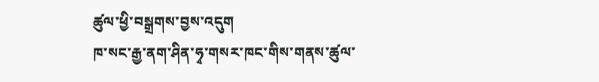ཚུལ་ཕྱི་བསྒྲགས་བྱས་འདུག
ཁ་སང་རྒྱ་ནག་ཤིན་ཧྭ་གསར་ཁང་གིས་གནས་ཚུལ་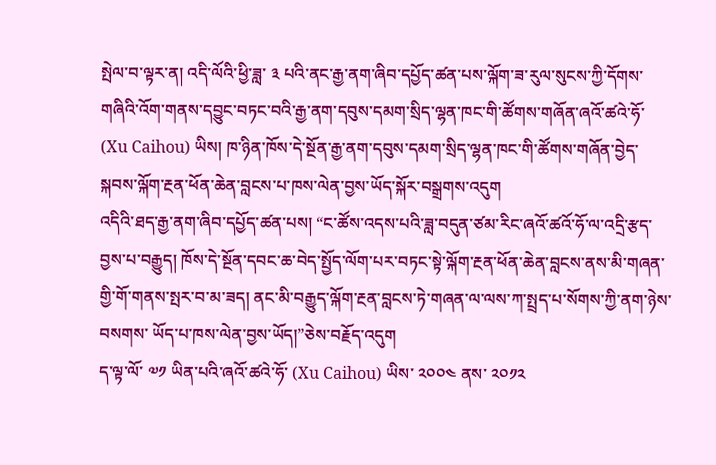སྤེལ་བ་ལྟར་ན། འདི་ལོའི་ཕྱི་ཟླ་ ༣ པའི་ནང་རྒྱ་ནག་ཞིབ་དཔྱོད་ཚན་པས་ལྐོག་ཟ་རུལ་སུངས་ཀྱི་དོགས་གཞིའི་འོག་གནས་དབྱུང་བཏང་བའི་རྒྱ་ནག་དབུས་དམག་སྲིད་ལྷན་ཁང་གི་ཚོགས་གཞོན་ཞའོ་ཚའེ་ཧོ་ (Xu Caihou) ཡིས། ཁ་ཉིན་ཁོས་དེ་སྔོན་རྒྱ་ནག་དབུས་དམག་སྲིད་ལྷན་ཁང་གི་ཚོགས་གཞོན་བྱེད་སྐབས་ལྐོག་རྔན་ཕོན་ཆེན་བླངས་པ་ཁས་ལེན་བྱས་ཡོད་སྐོར་བསྒྲགས་འདུག
འདིའི་ཐད་རྒྱ་ནག་ཞིབ་དཔྱོད་ཚན་པས། “ང་ཚོས་འདས་པའི་ཟླ་བདུན་ཙམ་རིང་ཞའོ་ཚའོ་ཧོ་ལ་འདྲི་རྩད་བྱས་པ་བརྒྱུད། ཁོས་དེ་སྔོན་དབང་ཆ་བེད་སྤྱོད་ལོག་པར་བཏང་སྟེ་ལྐོག་རྔན་ཕོན་ཆེན་བླངས་ནས་མི་གཞན་གྱི་གོ་གནས་སྤར་བ་མ་ཟད། ནང་མི་བརྒྱུད་ལྐོག་རྔན་བླངས་ཏེ་གཞན་ལ་ལས་ཀ་སྤྲད་པ་སོགས་ཀྱི་ནག་ཉེས་བསགས་ ཡོད་པ་ཁས་ལེན་བྱས་ཡོད།”ཅེས་བརྗོད་འདུག
ད་ལྟ་ལོ་ ༧༡ ཡིན་པའི་ཞའོ་ཚའེ་ཧོ་ (Xu Caihou) ཡིས་ ༢༠༠༤ ནས་ ༢༠༡༢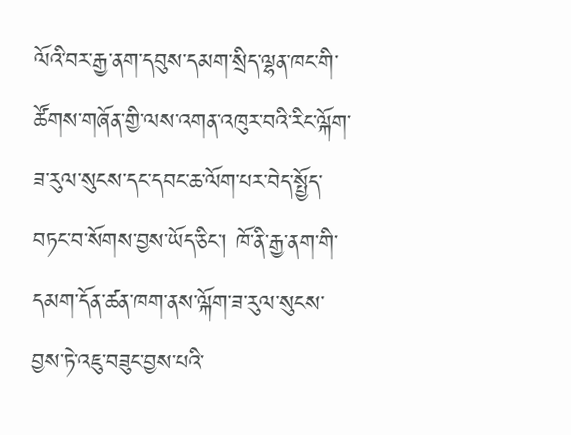ལོའི་བར་རྒྱ་ནག་དབུས་དམག་སྲིད་ལྷན་ཁང་གི་ཚོགས་གཞོན་གྱི་ལས་འགན་འཁུར་བའི་རིང་ལྐོག་ཟ་རུལ་སུངས་དང་དབང་ཆ་ལོག་པར་བེད་སྤྱོད་བཏང་བ་སོགས་བྱས་ཡོད་ཅིང་། ཁོ་ནི་རྒྱ་ནག་གི་དམག་དོན་ཚན་ཁག་ནས་ལྐོག་ཟ་རུལ་སུངས་བྱས་ཏེ་འཇུ་བཟུང་བྱས་པའི་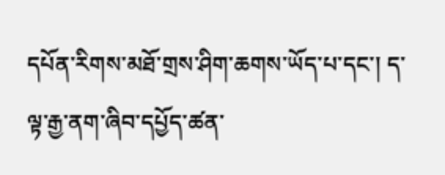དཔོན་རིགས་མཐོ་གྲས་ཤིག་ཆགས་ཡོད་པ་དང་། ད་ལྟ་རྒྱ་ནག་ཞིབ་དཔྱོད་ཚན་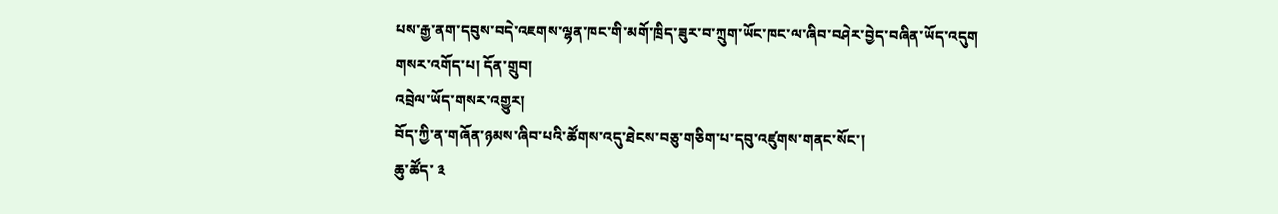པས་རྒྱ་ནག་དབུས་བདེ་འཇགས་ལྷན་ཁང་གི་མགོ་ཁྲིད་ཟུར་བ་ཀྲུག་ཡོང་ཁང་ལ་ཞིབ་བཤེར་བྱེད་བཞིན་ཡོད་འདུག
གསར་འགོད་པ། དོན་གྲུབ།
འབྲེལ་ཡོད་གསར་འགྱུར།
བོད་ཀྱི་ན་གཞོན་ཉམས་ཞིབ་པའི་ཚོགས་འདུ་ཐེངས་བཅུ་གཅིག་པ་དབུ་འཛུགས་གནང་སོང་།
ཆུ་ཚོད་ ༣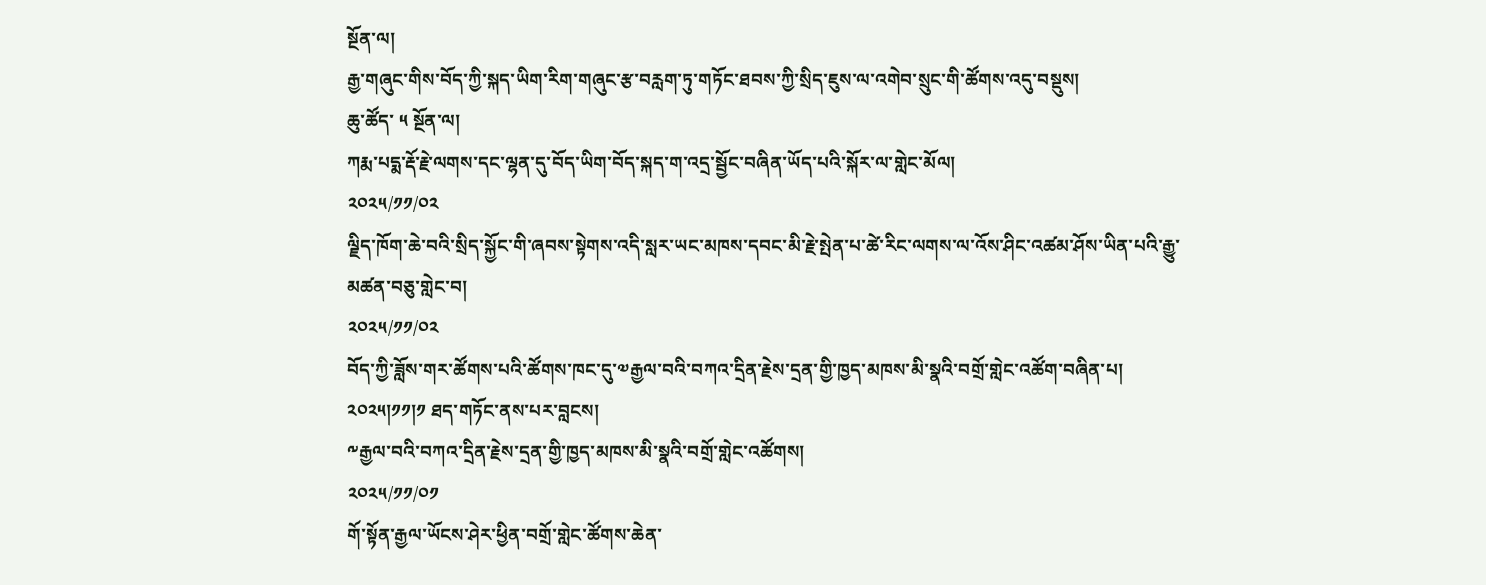སྔོན་ལ།
རྒྱ་གཞུང་གིས་བོད་ཀྱི་སྐད་ཡིག་རིག་གཞུང་རྩ་བརླག་ཏུ་གཏོང་ཐབས་ཀྱི་སྲིད་ཇུས་ལ་འགེབ་སྲུང་གི་ཚོགས་འདུ་བསྡུས།
ཆུ་ཚོད་ ༥ སྔོན་ལ།
ཀརྨ་པདྨ་རྡོ་རྗེ་ལགས་དང་ལྷན་དུ་བོད་ཡིག་བོད་སྐད་ག་འདྲ་སྦྱོང་བཞིན་ཡོད་པའི་སྐོར་ལ་གླེང་མོལ།
༢༠༢༥/༡༡/༠༢
ལྗིད་ཁོག་ཆེ་བའི་སྲིད་སྐྱོང་གི་ཞབས་སྟེགས་འདི་སླར་ཡང་མཁས་དབང་མི་རྗེ་སྤེན་པ་ཚེ་རིང་ལགས་ལ་འོས་ཤིང་འཚམ་ཤོས་ཡིན་པའི་རྒྱུ་མཚན་བཅུ་གླེང་བ།
༢༠༢༥/༡༡/༠༢
བོད་ཀྱི་ཟློས་གར་ཚོགས་པའི་ཚོགས་ཁང་དུ་༧རྒྱལ་བའི་བཀའ་དྲིན་རྗེས་དྲན་གྱི་ཁྱད་མཁས་མི་སྣའི་བགྲོ་གླེང་འཚོག་བཞིན་པ། ༢༠༢༥།༡༡།༡ ཐད་གཏོང་ནས་པར་བླངས།
༸རྒྱལ་བའི་བཀའ་དྲིན་རྗེས་དྲན་གྱི་ཁྱད་མཁས་མི་སྣའི་བགྲོ་གླེང་འཚོགས།
༢༠༢༥/༡༡/༠༡
གོ་སྟོན་རྒྱལ་ཡོངས་ཤེར་ཕྱིན་བགྲོ་གླེང་ཚོགས་ཆེན་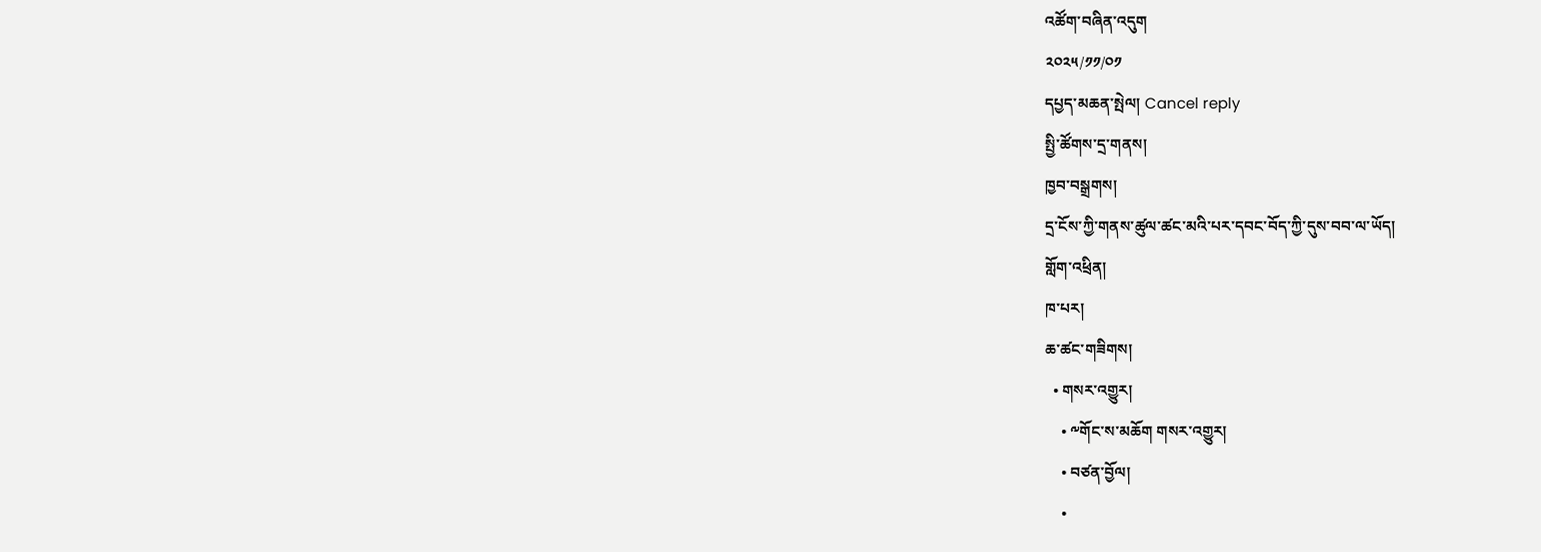འཚོག་བཞིན་འདུག
༢༠༢༥/༡༡/༠༡
དཔྱད་མཆན་སྤེལ། Cancel reply
སྤྱི་ཚོགས་དྲ་གནས།
ཁྱབ་བསྒྲགས།
དྲ་ངོས་ཀྱི་གནས་ཚུལ་ཚང་མའི་པར་དབང་བོད་ཀྱི་དུས་བབ་ལ་ཡོད།
གློག་འཕྲིན།
ཁ་པར།
ཆ་ཚང་གཟིགས།
  • གསར་འགྱུར།
    • ༸གོང་ས་མཆོག གསར་འགྱུར།
    • བཙན་བྱོལ།
    •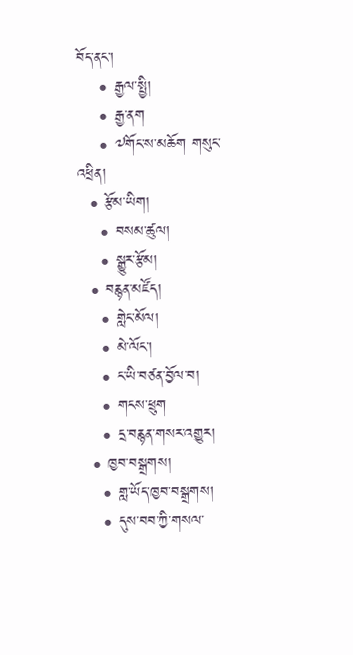བོད་ནང་།
    • རྒྱལ་སྤྱི།
    • རྒྱ་ནག
    • ༧གོང་ས་མཆོག གསུང་འཕྲིན།
  • རྩོམ་ཡིག།
    • བསམ་ཚུལ།
    • སྒྱུར་རྩོམ།
  • བརྙན་མཛོད།
    • གླེང་མོལ།
    • མེ་ལོང་།
    • ང་ཡི་བཙན་བྱོལ་བ།
    • གངས་ཕྲུག
    • དྲ་བརྙན་གསར་འགྱུར།
  • ཁྱབ་བསྒྲགས།
    • གླ་ཡོད་ཁྱབ་བསྒྲགས།
    • དུས་བབ་ཀྱི་གསལ་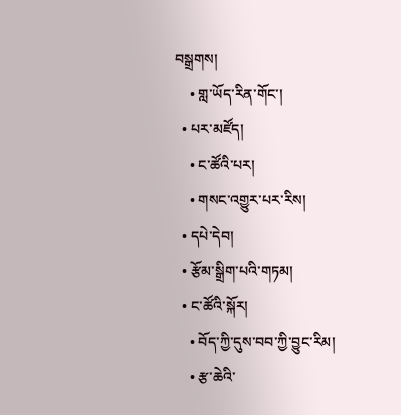བསྒྲགས།
    • གླ་ཡོད་རིན་གོང་།
  • པར་མཛོད།
    • ང་ཚོའི་པར།
    • གསང་འགྱུར་པར་རིས།
  • དཔེ་དེབ།
  • རྩོམ་སྒྲིག་པའི་གཏམ།
  • ང་ཚོའི་སྐོར།
    • བོད་ཀྱི་དུས་བབ་ཀྱི་བྱུང་རིམ།
    • རྩ་ཆེའི་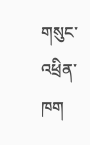གསུང་འཕྲིན་ཁག